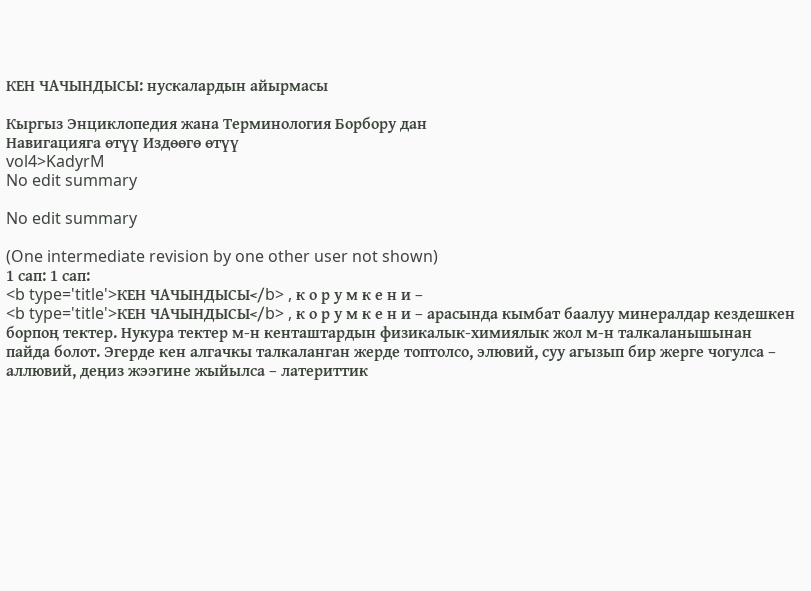КЕН ЧАЧЫНДЫСЫ: нускалардын айырмасы

Кыргыз Энциклопедия жана Терминология Борбору дан
Навигацияга өтүү Издөөгө өтүү
vol4>KadyrM
No edit summary

No edit summary

(One intermediate revision by one other user not shown)
1 сап: 1 сап:
<b type='title'>КЕН ЧАЧЫНДЫСЫ</b> , к о р у м к е н и –
<b type='title'>КЕН ЧАЧЫНДЫСЫ</b> , к о р у м к е н и – арасында кымбат баалуу минералдар кездешкен борпоң тектер. Нукура тектер м-н кенташтардын физикалык-химиялык жол м-н талкаланышынан пайда болот. Эгерде кен алгачкы талкаланган жерде топтолсо, элювий, суу агызып бир жерге чогулса – аллювий, деңиз жээгине жыйылса – латериттик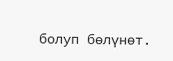болуп бөлүнөт.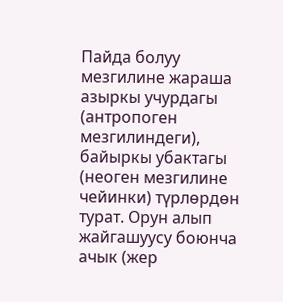Пайда болуу мезгилине жараша азыркы учурдагы (антропоген мезгилиндеги), байыркы убактагы (неоген мезгилине чейинки) түрлөрдөн турат. Орун алып жайгашуусу боюнча ачык (жер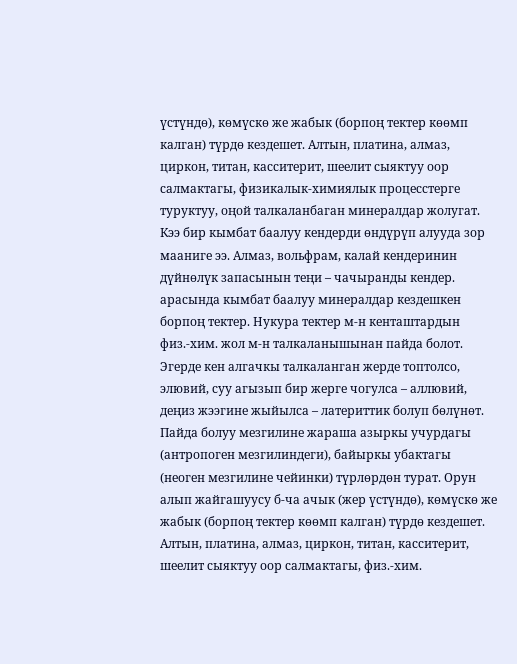үстүндө), көмүскө же жабык (борпоң тектер көөмп калган) түрдө кездешет. Алтын, платина, алмаз, циркон, титан, касситерит, шеелит сыяктуу оор салмактагы, физикалык-химиялык процесстерге туруктуу, оңой талкаланбаган минералдар жолугат. Кээ бир кымбат баалуу кендерди өндүрүп алууда зор мааниге ээ. Алмаз, вольфрам, калай кендеринин дүйнөлүк запасынын теңи – чачыранды кендер.
арасында кымбат баалуу минералдар кездешкен борпоң тектер. Нукура тектер м-н кенташтардын физ.-хим. жол м-н талкаланышынан пайда болот. Эгерде кен алгачкы талкаланган жерде топтолсо, элювий, суу агызып бир жерге чогулса – аллювий, деңиз жээгине жыйылса – латериттик болуп бөлүнөт. Пайда болуу мезгилине жараша азыркы учурдагы (антропоген мезгилиндеги), байыркы убактагы (неоген мезгилине чейинки) түрлөрдөн турат. Орун алып жайгашуусу б-ча ачык (жер үстүндө), көмүскө же жабык (борпоң тектер көөмп калган) түрдө кездешет. Алтын, платина, алмаз, циркон, титан, касситерит, шеелит сыяктуу оор салмактагы, физ.-хим.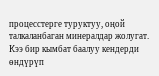процесстерге туруктуу, оңой талкаланбаган минералдар жолугат. Кээ бир кымбат баалуу кендерди өндүрүп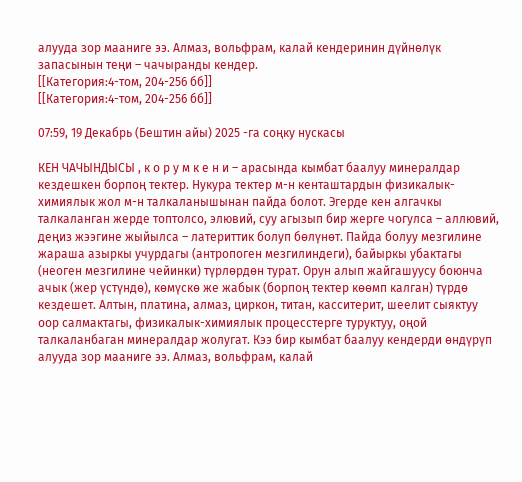алууда зор мааниге ээ. Алмаз, вольфрам, калай кендеринин дүйнөлүк
запасынын теңи – чачыранды кендер.
[[Категория:4-том, 204-256 бб]]
[[Категория:4-том, 204-256 бб]]

07:59, 19 Декабрь (Бештин айы) 2025 -га соңку нускасы

КЕН ЧАЧЫНДЫСЫ , к о р у м к е н и – арасында кымбат баалуу минералдар кездешкен борпоң тектер. Нукура тектер м-н кенташтардын физикалык-химиялык жол м-н талкаланышынан пайда болот. Эгерде кен алгачкы талкаланган жерде топтолсо, элювий, суу агызып бир жерге чогулса – аллювий, деңиз жээгине жыйылса – латериттик болуп бөлүнөт. Пайда болуу мезгилине жараша азыркы учурдагы (антропоген мезгилиндеги), байыркы убактагы (неоген мезгилине чейинки) түрлөрдөн турат. Орун алып жайгашуусу боюнча ачык (жер үстүндө), көмүскө же жабык (борпоң тектер көөмп калган) түрдө кездешет. Алтын, платина, алмаз, циркон, титан, касситерит, шеелит сыяктуу оор салмактагы, физикалык-химиялык процесстерге туруктуу, оңой талкаланбаган минералдар жолугат. Кээ бир кымбат баалуу кендерди өндүрүп алууда зор мааниге ээ. Алмаз, вольфрам, калай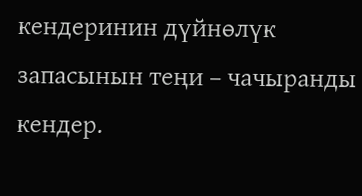кендеринин дүйнөлүк запасынын теңи – чачыранды кендер.